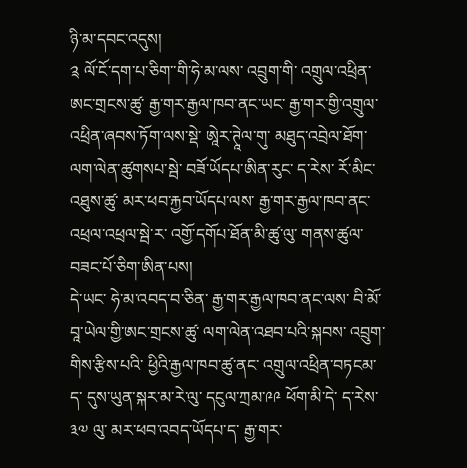ཉི་མ་དབང་འདུས།
༉ ལོ་ངོ་དག་པ་ཅིག་་གི་ཧེ་མ་ལས་ འབྲུག་གི་ འགྲུལ་འཕྲིན་ཨང་གྲངས་ཚུ་ རྒྱ་གར་རྒྱལ་ཁབ་ནང་ཡང་ རྒྱ་གར་གྱི་འགྲུལ་འཕྲིན་ཞབས་ཏོག་ལས་སྡེ་ ཨཱེར་ཊཱེལ་གུ་ མཐུད་འབྲེལ་ཐོག་ ལག་ལེན་ཚུགསཔ་སྦེ་ བཟོ་ཡོདཔ་ཨིན་རུང་ ད་རེས་ རོ་མིང་འཐུས་ཚུ་ མར་ཕབ་རྐྱབ་ཡོདཔ་ལས་ རྒྱ་གར་རྒྱལ་ཁབ་ནང་ འཕྲལ་འཕྲལ་སྦེ་ར་ འགྱོ་དགོཔ་ཐོན་མི་ཚུ་ལུ་ གནས་ཚུལ་བཟང་པོ་ཅིག་ཨིན་པས།
དེ་ཡང་ ཧེ་མ་འབད་བ་ཅིན་ རྒྱ་གར་རྒྱལ་ཁབ་ནང་ལས་ བི་མོ་བཱ་ཡེལ་གྱི་ཨང་གྲངས་ཚུ་ ལག་ལེན་འཐབ་པའི་སྐབས་ འབྲུག་གིས་རྩིས་པའི་ ཕྱིའི་རྒྱལ་ཁབ་ཚུ་ནང་ འགྲུལ་འཕྲིན་བཏངམ་ད་ དུས་ཡུན་སྐར་མ་རེ་ལུ་ དངུལ་ཀྲམ་༩༩ ཕོག་མི་དེ་ ད་རེས་༣༧ ལུ་ མར་ཕབ་འབད་ཡོདཔ་ད་ རྒྱ་གར་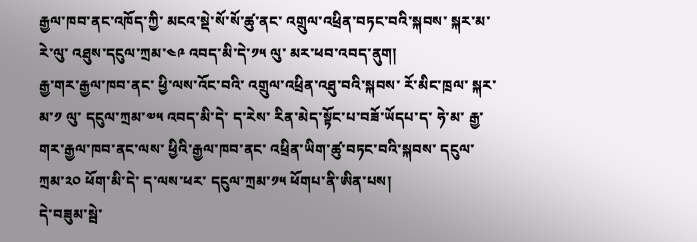རྒྱལ་ཁབ་ནང་འཁོད་ཀྱི་ མངའ་སྡེ་སོ་སོ་ཚུ་ནང་ འགྲུལ་འཕྲིན་བཏང་བའི་སྐབས་ སྐར་མ་རེ་ལུ་ འཐུས་དངུལ་ཀྲམ་༤༩ འབད་མི་དེ་༡༥ ལུ་ མར་ཕབ་འབད་ནུག།
རྒྱ་གར་རྒྱལ་ཁབ་ནང་ ཕྱི་ལས་འོང་བའི་ འགྲུལ་འཕྲིན་འཐུ་བའི་སྐབས་ རོ་མིང་ཁྲལ་ སྐར་མ་༡ ལུ་ དངུལ་ཀྲམ་༧༥ འབད་མི་དེ་ ད་རེས་ རིན་མེད་སྟོང་པ་བཟོ་ཡོདཔ་ད་ ཧེ་མ་ རྒྱ་གར་རྒྱལ་ཁབ་ནང་ལས་ ཕྱིའི་རྒྱལ་ཁབ་ནང་ འཕྲིན་ཡིག་ཚུ་བཏང་བའི་སྐབས་ དངུལ་ཀྲམ་༢༠ ཕོག་མི་དེ་ ད་ལས་ཕར་ དངུལ་ཀྲམ་༡༥ ཕོགཔ་ནི་ཨིན་པས།
དེ་བཟུམ་སྦེ་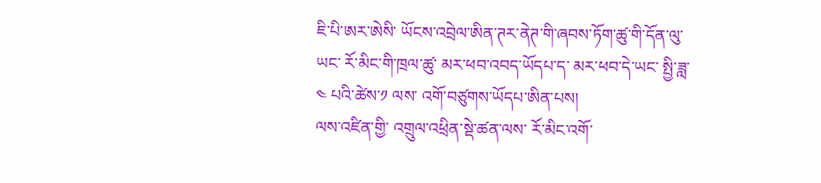ཇི་པི་ཨར་ཨེསི་ ཡོངས་འབྲེལ་ཨིན་ཊར་ནེཊ་གི་ཞབས་ཏོག་ཚུ་གི་དོན་ལུ་ཡང་ རོ་མིང་གི་ཁྲལ་ཚུ་ མར་ཕབ་འབད་ཡོདཔ་ད་ མར་ཕབ་དེ་ཡང་ སྤྱི་ཟླ་༤ པའི་ཚེས་༡ ལས་ འགོ་བཙུགས་ཡོདཔ་ཨིན་པས།
ལས་འཛིན་གྱི་ འགྲུལ་འཕྲིན་སྡེ་ཚན་ལས་ རོ་མིང་འགོ་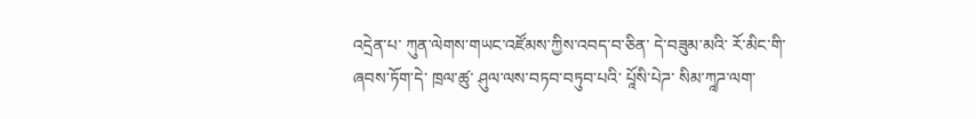འདྲེན་པ་ ཀུན་ལེགས་གཡང་འཛོམས་ཀྱིས་འབད་བ་ཅིན་ དེ་བཟུམ་མའི་ རོ་མིང་གི་ཞབས་ཏོག་དེ་ ཁྲལ་ཚུ་ ཤུལ་ལས་བཏབ་བཏུབ་པའི་ པཱོསི་པེཌ་ སིམ་ཀཱཌ་ལག་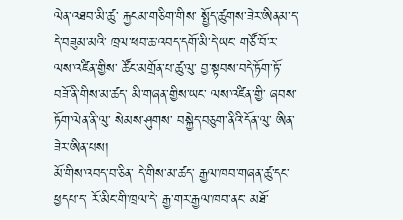ལེན་འཐབ་མི་ཚུ་ རྐྱངམ་གཅིག་གིས་ སྤྱོད་ཚུགས་ཟེར་ཨིནམ་ད་ དེ་བཟུམ་མའི་ ཁྲལ་ཕབ་ཆ་འབད་དགོ་མི་དེ་ཡང་ གཙོ་བོ་ར་ ལས་འཛིན་གྱིས་ ཚོང་མགྲོན་པ་ཚུ་ལུ་ བྱ་སྟབས་བདེ་ཏོག་ཏོ་ བཟོ་ནི་གིས་མ་ཚད་ མི་གཞན་གྱིས་ཡང་ ལས་འཛིན་གྱི་ ཞབས་ཏོག་ལེན་ནི་ལུ་ སེམས་ཤུགས་ བསྐྱེད་བཅུག་ནིའི་དོན་ལུ་ ཨིན་ཟེར་ཨིན་པས།
མོ་གིས་འབད་བ་ཅིན་ དེ་གིས་མ་ཚད་ རྒྱལ་ཁབ་གཞན་ཚུ་དང་ཕྱདཔ་ད་ རོ་མིང་གི་ཁྲལ་དེ་ རྒྱ་གར་རྒྱལ་ཁབ་ནང་ མཐོ་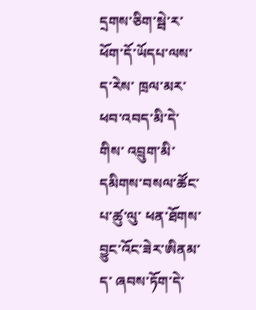དྲགས་ཅིག་སྦེ་ར་ ཕོག་དོ་ཡོདཔ་ལས་ ད་རེས་ ཁྲལ་མར་ཕབ་འབད་མི་དེ་གིས་ འབྲུག་མི་ དམིགས་བསལ་ཚོང་པ་ཚུ་ལུ་ ཕན་ཐོགས་བྱུང་འོང་ཟེར་ཨིནམ་ད་ ཞབས་ཏོག་དེ་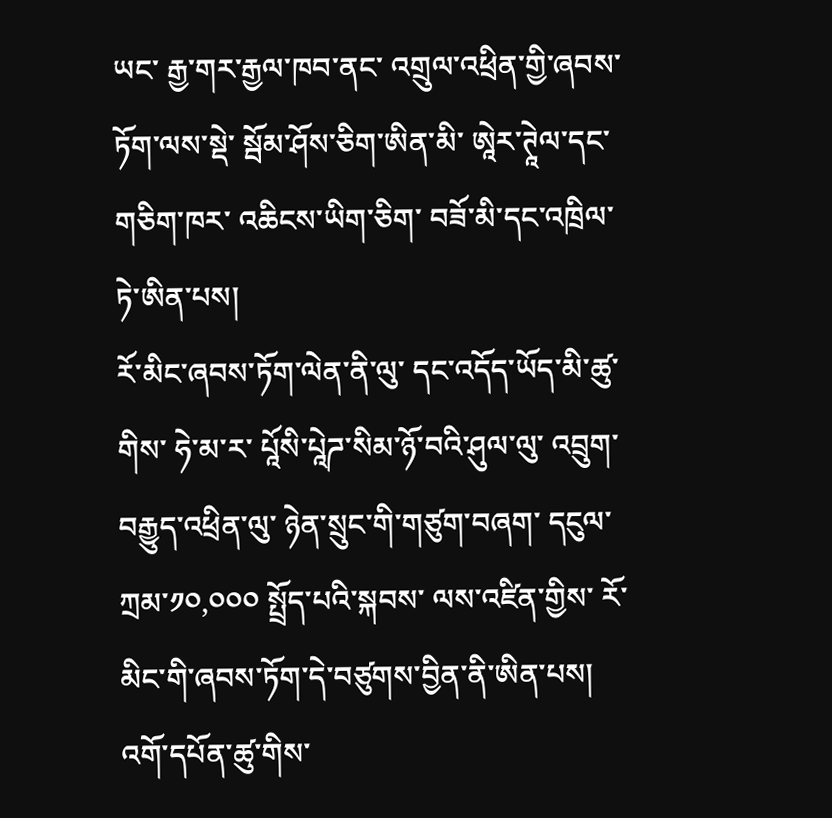ཡང་ རྒྱ་གར་རྒྱལ་ཁབ་ནང་ འགྲུལ་འཕྲིན་གྱི་ཞབས་ཏོག་ལས་སྡེ་ སྦོམ་ཤོས་ཅིག་ཨིན་མི་ ཨཱེར་ཊཱེལ་དང་གཅིག་ཁར་ འཆིངས་ཡིག་ཅིག་ བཟོ་མི་དང་འཁྲིལ་ཏེ་ཨིན་པས།
རོ་མིང་ཞབས་ཏོག་ལེན་ནི་ལུ་ དང་འདོད་ཡོད་མི་ཚུ་གིས་ ཧེ་མ་ར་ པཱོསི་པཱེཌ་སིམ་ཉོ་བའི་ཤུལ་ལུ་ འབྲུག་བརྒྱུད་འཕྲིན་ལུ་ ཉེན་སྲུང་གི་གཙུག་བཞག་ དངུལ་ཀྲམ་༡༠,༠༠༠ སྤྲོད་པའི་སྐབས་ ལས་འཛིན་གྱིས་ རོ་མིང་གི་ཞབས་ཏོག་དེ་བཙུགས་བྱིན་ནི་ཨིན་པས།
འགོ་དཔོན་ཚུ་གིས་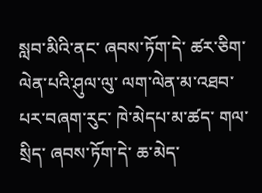སླབ་མིའི་ནང་ ཞབས་ཏོག་དེ་ ཚར་ཅིག་ལེན་པའི་ཤུལ་ལུ་ ལག་ལེན་མ་འཐབ་པར་བཞག་རུང་ ཁེ་མེདཔ་མ་ཚད་ གལ་སྲིད་ ཞབས་ཏོག་དེ་ ཆ་མེད་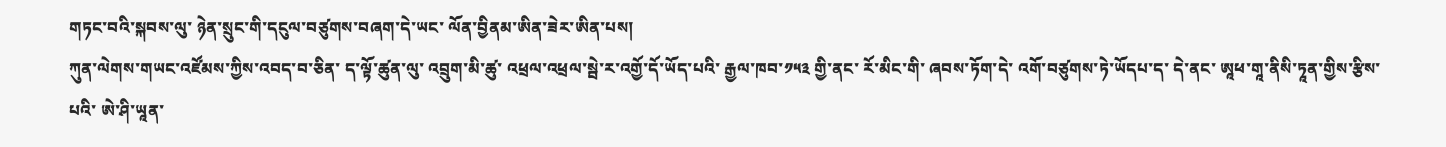གཏང་བའི་སྐབས་ལུ་ ཉེན་སྲུང་གི་དངུལ་བཙུགས་བཞག་དེ་ཡང་ ལོན་བྱིནམ་ཨིན་ཟེར་ཨིན་པས།
ཀུན་ལེགས་གཡང་འཛོམས་ཀྱིས་འབད་བ་ཅིན་ ད་ལྟོ་ཚུན་ལུ་ འབྲུག་མི་ཚུ་ འཕྲལ་འཕྲལ་སྦེ་ར་འགྱོ་དོ་ཡོད་པའི་ རྒྱལ་ཁབ་༡༥༣ གྱི་ནང་ རོ་མིང་གི་ ཞབས་ཏོག་དེ་ འགོ་བཙུགས་ཏེ་ཡོདཔ་ད་ དེ་ནང་ ཨཱཕ་གཱ་ནིསི་ཏཱན་གྱིས་རྩིས་པའི་ ཨེ་ཤི་ཡཱན་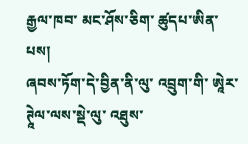རྒྱལ་ཁབ་ མང་ཤོས་ཅིག་ ཚུདཔ་ཨིན་པས།
ཞབས་ཏོག་དེ་བྱིན་ནི་ལུ་ འབྲུག་གི་ ཨཱེར་ཊཱེལ་ལས་སྡེ་ལུ་ འཐུས་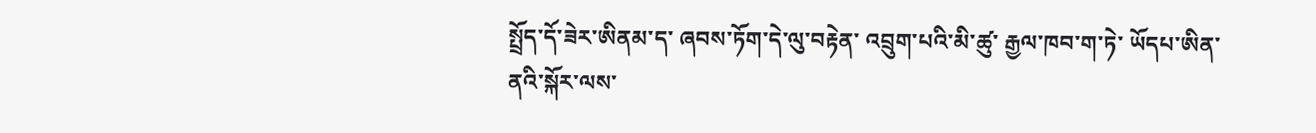སྤྲོད་དོ་ཟེར་ཨིནམ་ད་ ཞབས་ཏོག་དེ་ལུ་བརྟེན་ འབྲུག་པའི་མི་ཚུ་ རྒྱལ་ཁབ་ག་ཏེ་ ཡོདཔ་ཨིན་ནའི་སྐོར་ལས་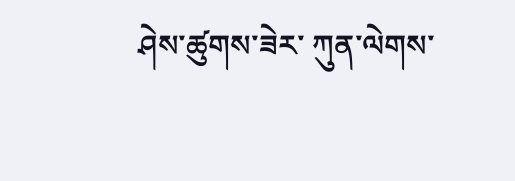ཤེས་ཚུགས་ཟེར་ ཀུན་ལེགས་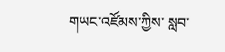གཡང་འཛོམས་ཀྱིས་ སླབ་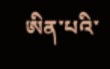ཨིན་པའི་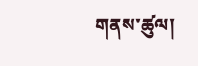གནས་ཚུལ།